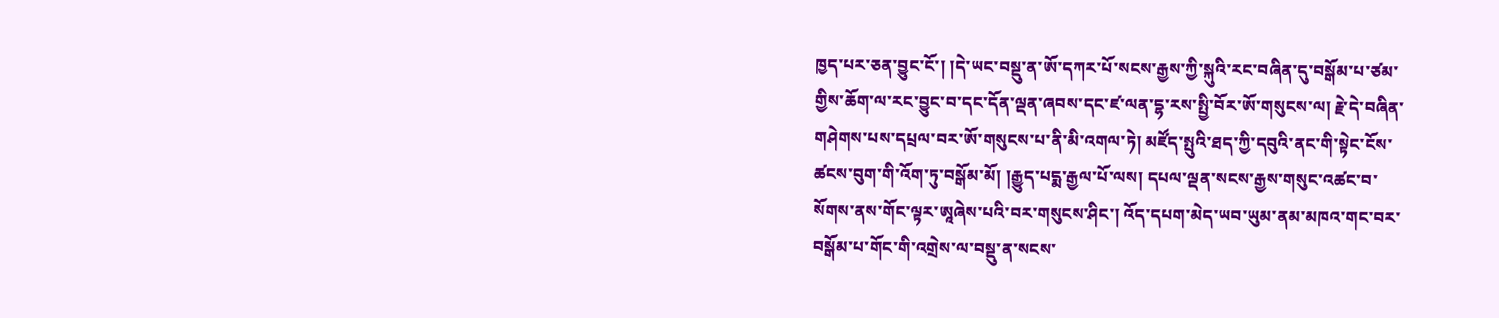ཁྱད་པར་ཅན་བྱུང་ངོ་། །དེ་ཡང་བསྡུ་ན་ཨོ་དཀར་པོ་སངས་རྒྱས་ཀྱི་སྐུའི་རང་བཞིན་དུ་བསྒོམ་པ་ཙམ་གྱིས་ཆོག་ལ་རང་བྱུང་བ་དང་དོན་ལྡན་ཞབས་དང་ཛ་ལན་དྷ་རས་སྤྱི་བོར་ཨོ་གསུངས་ལ། རྗེ་དེ་བཞིན་གཤེགས་པས་དཔྲལ་བར་ཨོ་གསུངས་པ་ནི་མི་འགལ་ཏེ། མཛོད་སྤུའི་ཐད་ཀྱི་དབུའི་ནང་གི་སྟེང་ངོས་ཚངས་བུག་གི་འོག་ཏུ་བསྒོམ་མོ། །རྒྱུད་པདྨ་རྒྱལ་པོ་ལས། དཔལ་ལྡན་སངས་རྒྱས་གསུང་འཚང་བ་སོགས་ནས་གོང་ལྟར་ཨཱཞེས་པའི་བར་གསུངས་ཤིང་། འོད་དཔག་མེད་ཡབ་ཡུམ་ནམ་མཁའ་གང་བར་བསྒོམ་པ་གོང་གི་འགྲེས་ལ་བསྡུ་ན་སངས་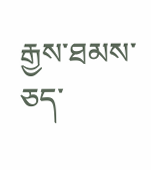རྒྱས་ཐམས་ཅད་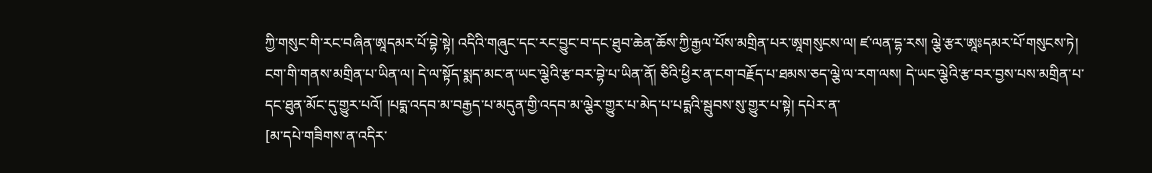ཀྱི་གསུང་གི་རང་བཞིན་ཨཱདམར་པོ་བྷེ་སྟེ། འདིའི་གཞུང་དང་རང་བྱུང་བ་དང་ཐུབ་ཆེན་ཆོས་ཀྱི་རྒྱལ་པོས་མགྲིན་པར་ཨཱགསུངས་ལ། ཛ་ལན་དྷ་རས། ལྕེ་རྩར་ཨཱཿདམར་པོ་གསུངས་ཏེ། ངག་གི་གནས་མགྲིན་པ་ཡིན་ལ། དེ་ལ་སྟོད་སྨད་མང་ན་ཡང་ལྕེའི་རྩ་བར་བྷེ་པ་ཡིན་ནོ། ཅིའི་ཕྱིར་ན་ངག་བརྗོད་པ་ཐམས་ཅད་ལྕེ་ལ་རག་ལས། དེ་ཡང་ལྕེའི་རྩ་བར་བྱས་པས་མགྲིན་པ་དང་ཐུན་མོང་དུ་གྱུར་པའོ། །པདྨ་འདབ་མ་བརྒྱད་པ་མདུན་གྱི་འདབ་མ་ལྕེར་གྱུར་པ་མེད་པ་པདྨའི་སྦུབས་སུ་གྱུར་པ་སྟེ། དཔེར་ན་
[མ་དཔེ་གཟིགས་ན་འདིར་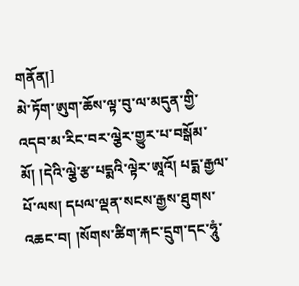གནོན།]
མེ་ཏོག་ཨུག་ཆོས་ལྟ་བུ་ལ་མདུན་གྱི་འདབ་མ་རིང་བར་ལྕེར་གྱུར་པ་བསྒོམ་མོ། །དེའི་ལྕེ་རྩ་པདྨའི་ལྟེར་ཨཱའོ། པདྨ་རྒྱལ་པོ་ལས། དཔལ་ལྡན་སངས་རྒྱས་ཐུགས་འཆང་བ། །སོགས་ཚིག་རྐང་དྲུག་དང་ཧཱུཾ་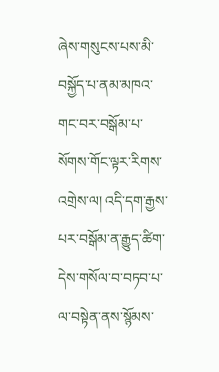ཞེས་གསུངས་པས་མི་བསྐྱོད་པ་ནམ་མཁའ་གང་བར་བསྒོམ་པ་སོགས་གོང་ལྟར་རིགས་འགྲེས་ལ། འདི་དག་རྒྱས་པར་བསྒོམ་ན་རྒྱུད་ཚིག་དེས་གསོལ་བ་བཏབ་པ་ལ་བསྟེན་ནས་སྙོམས་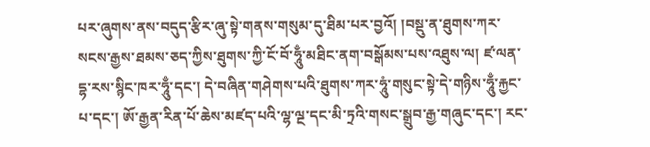པར་ཞུགས་ནས་བདུད་རྩིར་ཞུ་སྟེ་གནས་གསུམ་དུ་ཐིམ་པར་བྱའོ། །བསྡུ་ན་ཐུགས་ཀར་སངས་རྒྱས་ཐམས་ཅད་ཀྱིས་ཐུགས་ཀྱི་ངོ་བོ་ཧཱུྃ་མཐིང་ནག་བསྒོམས་པས་འཐུས་ལ། ཛ་ལན་དྷ་རས་སྙིང་ཁར་ཧཱུྃ་དང་། དེ་བཞིན་གཤེགས་པའི་ཐུགས་ཀར་ཧཱུཾ་གསུང་སྟེ་དེ་གཉིས་ཧཱུྃ་རྐྱང་པ་དང་། ཨོ་རྒྱན་རིན་པོ་ཆེས་མཛད་པའི་ལྷ་ལྔ་དང་མི་ཏྲའི་གསང་སྒྲུབ་རྒྱ་གཞུང་དང་། རང་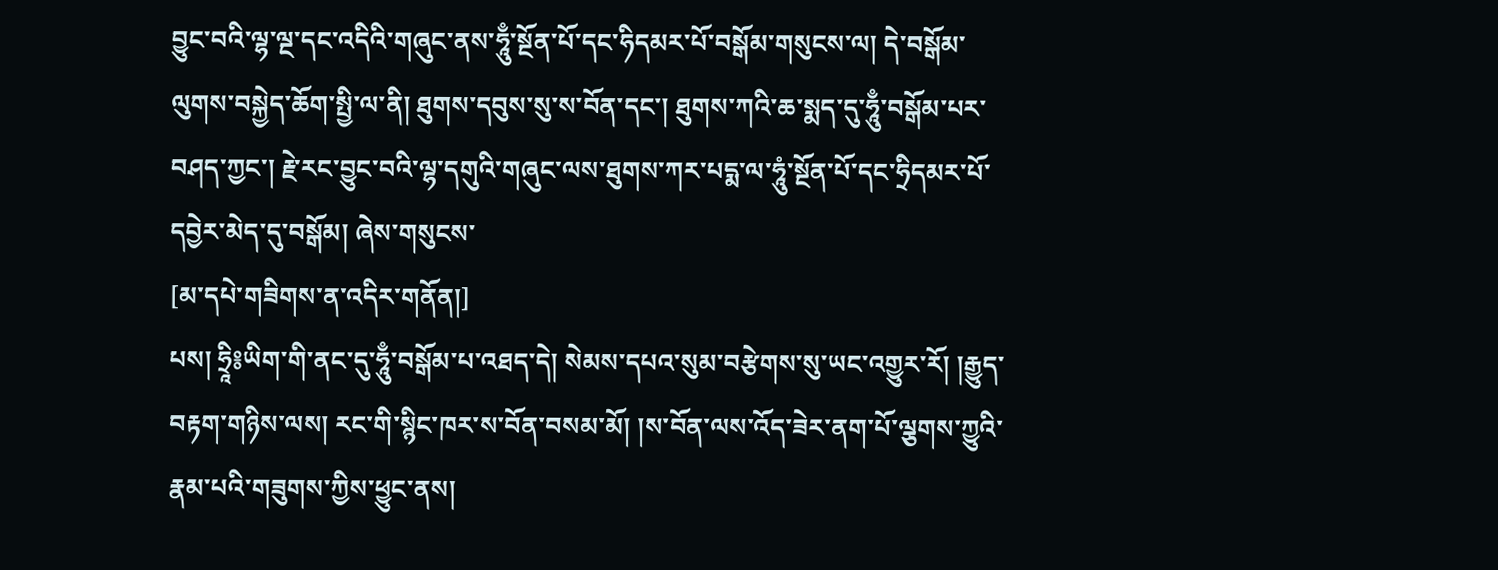བྱུང་བའི་ལྷ་ལྔ་དང་འདིའི་གཞུང་ནས་ཧཱུྃ་སྔོན་པོ་དང་ཧིདམར་པོ་བསྒོམ་གསུངས་ལ། དེ་བསྒོམ་ལུགས་བསྐྱེད་ཆོག་སྤྱི་ལ་ནི། ཐུགས་དབུས་སུ་ས་བོན་དང་། ཐུགས་ཀའི་ཆ་སྨད་དུ་ཧཱུྃ་བསྒོམ་པར་བཤད་ཀྱང་། རྗེ་རང་བྱུང་བའི་ལྷ་དགུའི་གཞུང་ལས་ཐུགས་ཀར་པདྨ་ལ་ཧཱུཾ་སྔོན་པོ་དང་ཧྲིདམར་པོ་དབྱེར་མེད་དུ་བསྒོམ། ཞེས་གསུངས་
[མ་དཔེ་གཟིགས་ན་འདིར་གནོན།]
པས། ཧྲཱི༔ཡིག་གི་ནང་དུ་ཧཱུྃ་བསྒོམ་པ་འཐད་དེ། སེམས་དཔའ་སུམ་བརྩེགས་སུ་ཡང་འགྱུར་རོ། །རྒྱུད་བརྟག་གཉིས་ལས། རང་གི་སྙིང་ཁར་ས་བོན་བསམ་མོ། །ས་བོན་ལས་འོད་ཟེར་ནག་པོ་ལྕགས་ཀྱུའི་རྣམ་པའི་གཟུགས་ཀྱིས་ཕྱུང་ནས།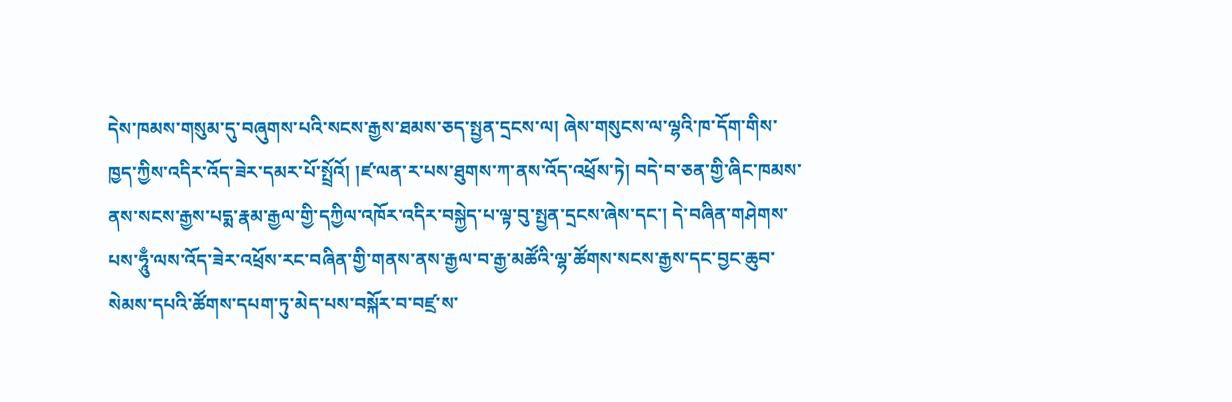དེས་ཁམས་གསུམ་དུ་བཞུགས་པའི་སངས་རྒྱས་ཐམས་ཅད་སྤྱན་དྲངས་ལ། ཞེས་གསུངས་ལ་ལྷའི་ཁ་དོག་གིས་ཁྱད་ཀྱིས་འདིར་འོད་ཟེར་དམར་པོ་སྤྲོའོ། །ཛ་ལན་ར་པས་ཐུགས་ཀ་ནས་འོད་འཕྲོས་ཏེ། བདེ་བ་ཅན་གྱི་ཞིང་ཁམས་ནས་སངས་རྒྱས་པདྨ་རྣམ་རྒྱལ་གྱི་དཀྱིལ་འཁོར་འདིར་བསྐྱེད་པ་ལྟ་བུ་སྤྱན་དྲངས་ཞེས་དང་། དེ་བཞིན་གཤེགས་པས་ཧཱུྃ་ལས་འོད་ཟེར་འཕྲོས་རང་བཞིན་གྱི་གནས་ནས་རྒྱལ་བ་རྒྱ་མཚོའི་ལྷ་ཚོགས་སངས་རྒྱས་དང་བྱང་ཆུབ་སེམས་དཔའི་ཚོགས་དཔག་ཏུ་མེད་པས་བསྐོར་བ་བཛྲ་ས་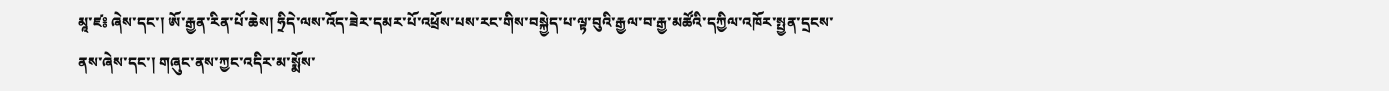མཱ་ཛ༔ ཞེས་དང་། ཨོ་རྒྱན་རིན་པོ་ཆེས། ཧྲིདེ་ལས་འོད་ཟེར་དམར་པོ་འཕྲོས་པས་རང་གིས་བསྐྱེད་པ་ལྟ་བུའི་རྒྱལ་བ་རྒྱ་མཚོའི་དཀྱིལ་འཁོར་སྤྱན་དྲངས་ནས་ཞེས་དང་། གཞུང་ནས་ཀྱང་འདིར་མ་སྨོས་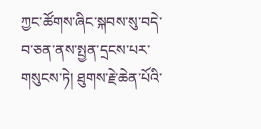ཀྱང་ཚོགས་ཞིང་སྐབས་སུ་བདེ་བ་ཅན་ནས་སྤྱན་དྲངས་པར་གསུངས་ཏེ། ཐུགས་རྗེ་ཆེན་པོའི་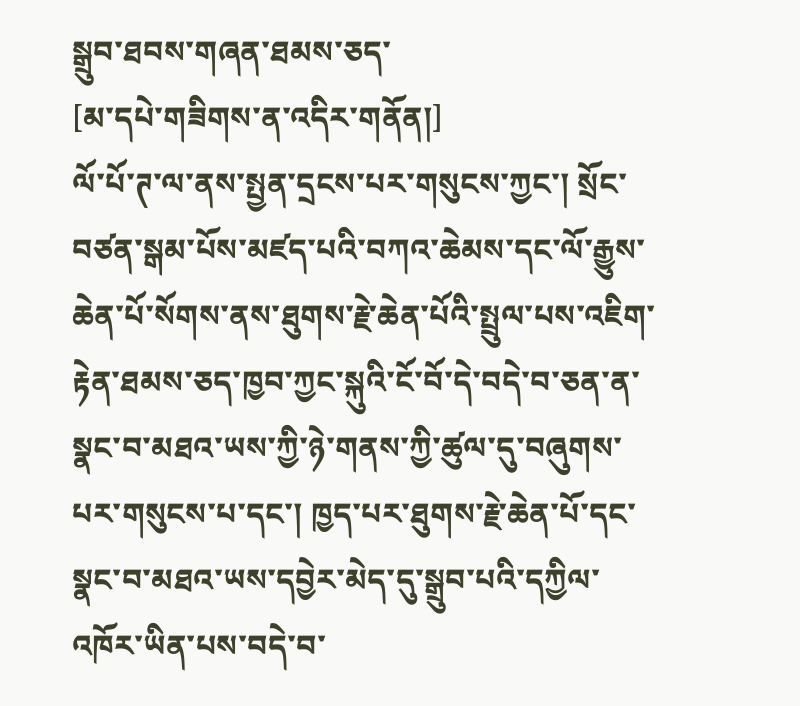སྒྲུབ་ཐབས་གཞན་ཐམས་ཅད་
[མ་དཔེ་གཟིགས་ན་འདིར་གནོན།]
ལོ་པོ་ཊ་ལ་ནས་སྤྱན་དྲངས་པར་གསུངས་ཀྱང་། སྲོང་བཙན་སྒམ་པོས་མཛད་པའི་བཀའ་ཆེམས་དང་ལོ་རྒྱུས་ཆེན་པོ་སོགས་ནས་ཐུགས་རྗེ་ཆེན་པོའི་སྤྲུལ་པས་འཇིག་རྟེན་ཐམས་ཅད་ཁྱབ་ཀྱང་སྐུའི་ངོ་བོ་དེ་བདེ་བ་ཅན་ན་སྣང་བ་མཐའ་ཡས་ཀྱི་ཉེ་གནས་ཀྱི་ཚུལ་དུ་བཞུགས་པར་གསུངས་པ་དང་། ཁྱད་པར་ཐུགས་རྗེ་ཆེན་པོ་དང་སྣང་བ་མཐའ་ཡས་དབྱེར་མེད་དུ་སྒྲུབ་པའི་དཀྱིལ་འཁོར་ཡིན་པས་བདེ་བ་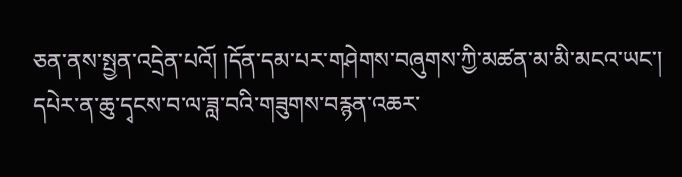ཅན་ནས་སྤྱན་འདྲེན་པའོ། །དོན་དམ་པར་གཤེགས་བཞུགས་ཀྱི་མཚན་མ་མི་མངའ་ཡང་། དཔེར་ན་ཆུ་དྭངས་བ་ལ་ཟླ་བའི་གཟུགས་བརྙན་འཆར་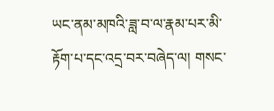ཡང་ནམ་མཁའི་ཟླ་བ་ལ་རྣམ་པར་མི་རྟོག་པ་དང་འདྲ་བར་བཞེད་ལ། གསང་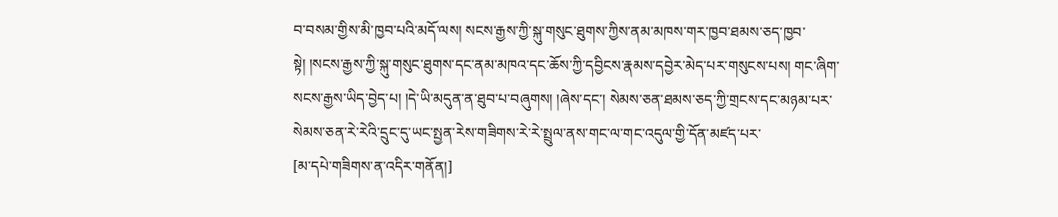བ་བསམ་གྱིས་མི་ཁྱབ་པའི་མདོ་ལས། སངས་རྒྱས་ཀྱི་སྐུ་གསུང་ཐུགས་ཀྱིས་ནམ་མཁས་གར་ཁྱབ་ཐམས་ཅད་ཁྱབ་སྟེ། །སངས་རྒྱས་ཀྱི་སྐུ་གསུང་ཐུགས་དང་ནམ་མཁའ་དང་ཆོས་ཀྱི་དབྱིངས་རྣམས་དབྱེར་མེད་པར་གསུངས་པས། གང་ཞིག་སངས་རྒྱས་ཡིད་བྱེད་པ། །དེ་ཡི་མདུན་ན་ཐུབ་པ་བཞུགས། །ཞེས་དང་། སེམས་ཅན་ཐམས་ཅད་ཀྱི་གྲངས་དང་མཉམ་པར་སེམས་ཅན་རེ་རེའི་དྲུང་དུ་ཡང་སྤྱན་རེས་གཟིགས་རེ་རེ་སྤྲུལ་ནས་གང་ལ་གང་འདུལ་གྱི་དོན་མཛད་པར་
[མ་དཔེ་གཟིགས་ན་འདིར་གནོན།]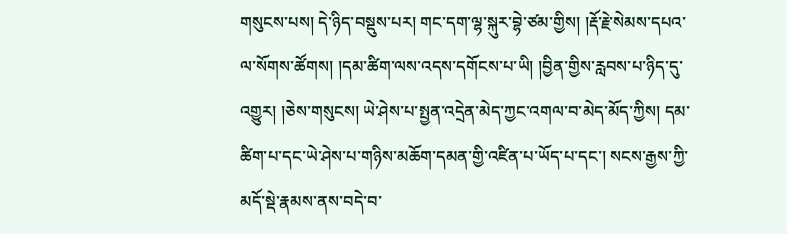གསུངས་པས། དེ་ཉིད་བསྡུས་པར། གང་དག་ལྷ་སྐུར་བྷེ་ཙམ་གྱིས། །རྡོ་རྗེ་སེམས་དཔའ་ལ་སོགས་ཚོགས། །དམ་ཚིག་ལས་འདས་དགོངས་པ་ཡི། །བྱིན་གྱིས་རླབས་པ་ཉིད་དུ་འགྱུར། །ཅེས་གསུངས། ཡེ་ཤེས་པ་སྤྱན་འདྲེན་མེད་ཀྱང་འགལ་བ་མེད་མོད་ཀྱིས། དམ་ཚིག་པ་དང་ཡེ་ཤེས་པ་གཉིས་མཆོག་དམན་གྱི་འཛིན་པ་ཡོད་པ་དང་། སངས་རྒྱས་ཀྱི་མདོ་སྡེ་རྣམས་ནས་བདེ་བ་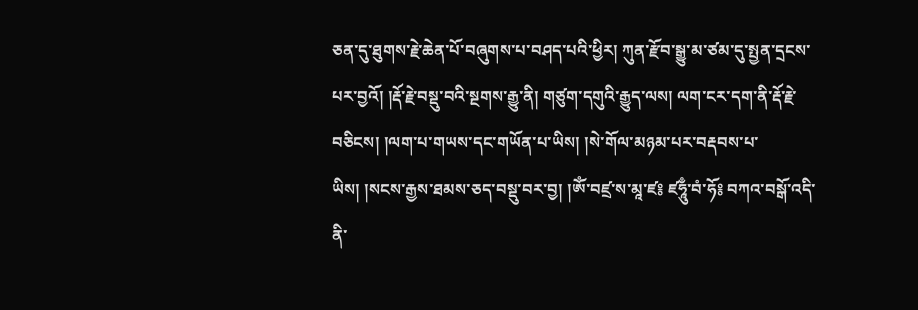ཅན་དུ་ཐུགས་རྗེ་ཆེན་པོ་བཞུགས་པ་བཤད་པའི་ཕྱིར། ཀུན་རྫོབ་སྒྱུ་མ་ཙམ་དུ་སྤྱན་དྲངས་པར་བྱའོ། །རྡོ་རྗེ་བསྡུ་བའི་སྔགས་རྒྱུ་ནི། གཙུག་དགུའི་རྒྱུད་ལས། ལག་ངར་དག་ནི་རྡོ་རྗེ་བཅིངས། །ལག་པ་གཡས་དང་གཡོན་པ་ཡིས། །སེ་གོལ་མཉམ་པར་བརྡབས་པ་ཡིས། །སངས་རྒྱས་ཐམས་ཅད་བསྡུ་བར་བྱ། །ཨོཾ་བཛྲ་ས་མཱ་ཛ༔ ཛཧཱུྃ་བཾ་ཧོ༔ བཀའ་བསྒོ་འདི་ནི་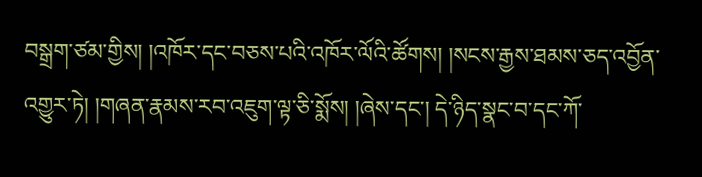བསྒྲག་ཙམ་གྱིས། །འཁོར་དང་བཅས་པའི་འཁོར་ལོའི་ཚོགས། །སངས་རྒྱས་ཐམས་ཅད་འབྱོན་འགྱུར་ཏེ། །གཞན་རྣམས་རབ་འཇུག་ལྟ་ཅི་སྨོས། །ཞེས་དང་། དེ་ཉིད་སྣང་བ་དང་ཀོ་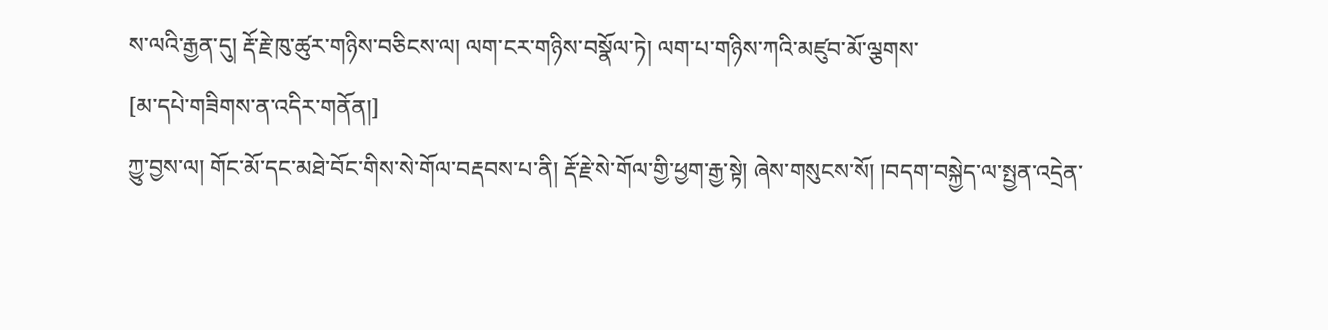ས་ལའི་རྒྱན་དུ། རྡོ་རྗེ་ཁུ་ཚུར་གཉིས་བཅིངས་ལ། ལག་ངར་གཉིས་བསྣོལ་ཏེ། ལག་པ་གཉིས་ཀའི་མཛུབ་མོ་ལྕགས་
[མ་དཔེ་གཟིགས་ན་འདིར་གནོན།]
ཀྱུ་བྱས་ལ། གོང་མོ་དང་མཐེ་བོང་གིས་སེ་གོལ་བརྡབས་པ་ནི། རྡོ་རྗེ་སེ་གོལ་གྱི་ཕྱག་རྒྱ་སྟེ། ཞེས་གསུངས་སོ། །བདག་བསྐྱེད་ལ་སྤྱན་འདྲེན་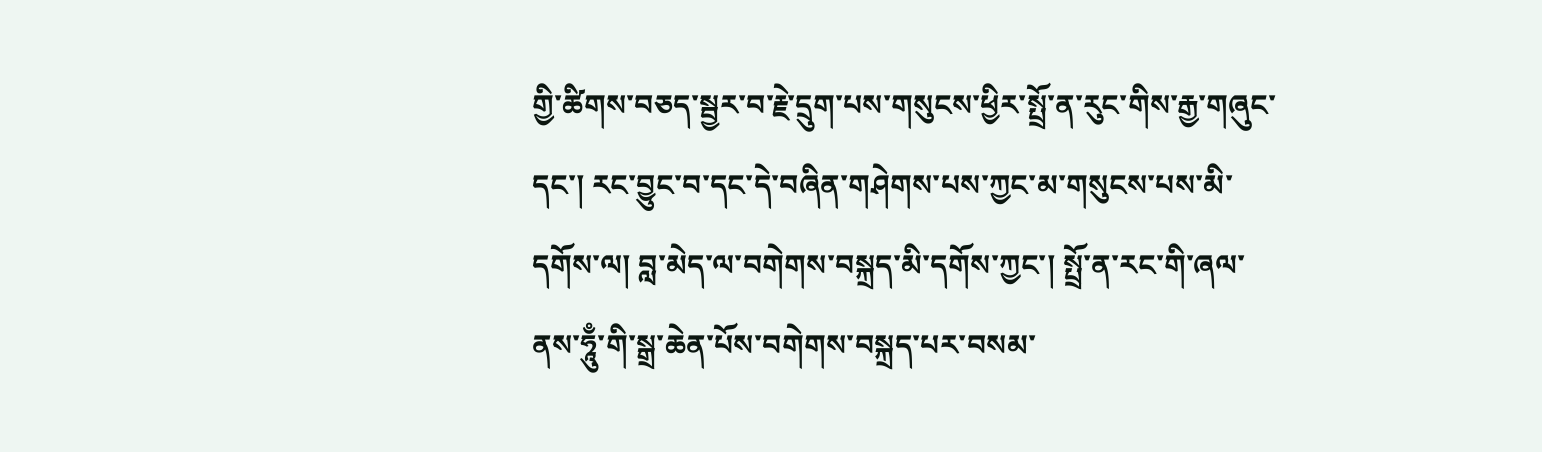གྱི་ཚིགས་བཅད་སྦྱར་བ་རྗེ་དྲུག་པས་གསུངས་ཕྱིར་སྤྲོ་ན་རུང་གིས་རྒྱ་གཞུང་དང་། རང་བྱུང་བ་དང་དེ་བཞིན་གཤེགས་པས་ཀྱང་མ་གསུངས་པས་མི་དགོས་ལ། བླ་མེད་ལ་བགེགས་བསྐྲད་མི་དགོས་ཀྱང་། སྤྲོ་ན་རང་གི་ཞལ་ནས་ཧཱུྃ་གི་སྒྲ་ཆེན་པོས་བགེགས་བསྐྲད་པར་བསམ་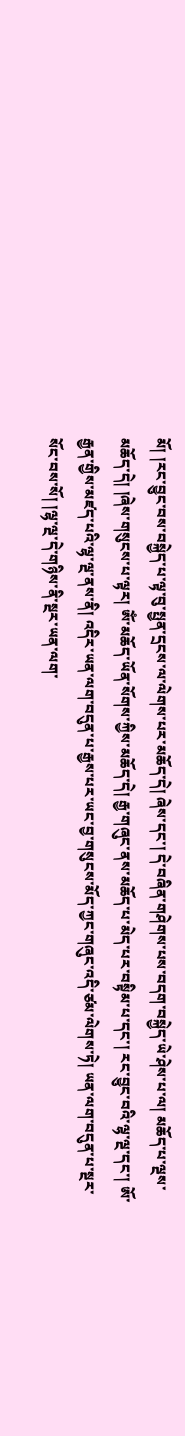མོ། །རང་བྱུང་བས་བསྐྱེད་པ་ལྟ་བུ་སྤྱན་དྲངས་ལ་ལེགས་པར་མཆོད་དེ། ཞེས་དང་། དེ་བཞིན་གཤེགས་པས་བདག་བསྐྱེད་ཡེ་ཤེས་པ་ལ། མཆོད་པ་ལྔས་མཆོད་དེ། །ཞེས་གསུངས་པ་ལྟར། ཨོཾ་མཆོད་ཡོན་སོགས་ཀྱིས་མཆོད་དེ། རྒྱ་གཞུང་ནས་མཆོད་པ་མེད་པར་བསྟིམ་པ་དང་། རང་བྱུང་བའི་ལྷ་ལྔ་དང་། ཨོ་རྒྱན་གྱིས་མཛད་པའི་ལྷ་ལྔ་ནས་ནི། འདིར་ཡན་ལག་བདུན་པ་རྒྱས་པར་ཡང་བྱ་གསུངས་མོད་ཀྱང་གཞུང་འདི་ཙམ་ལེགས་ཏེ། ཡན་ལག་བདུན་པ་སྔར་སོང་བས་སོ། །ལྷ་ལྔ་དེ་གཉིས་ནི་སྔར་ཡན་ལག་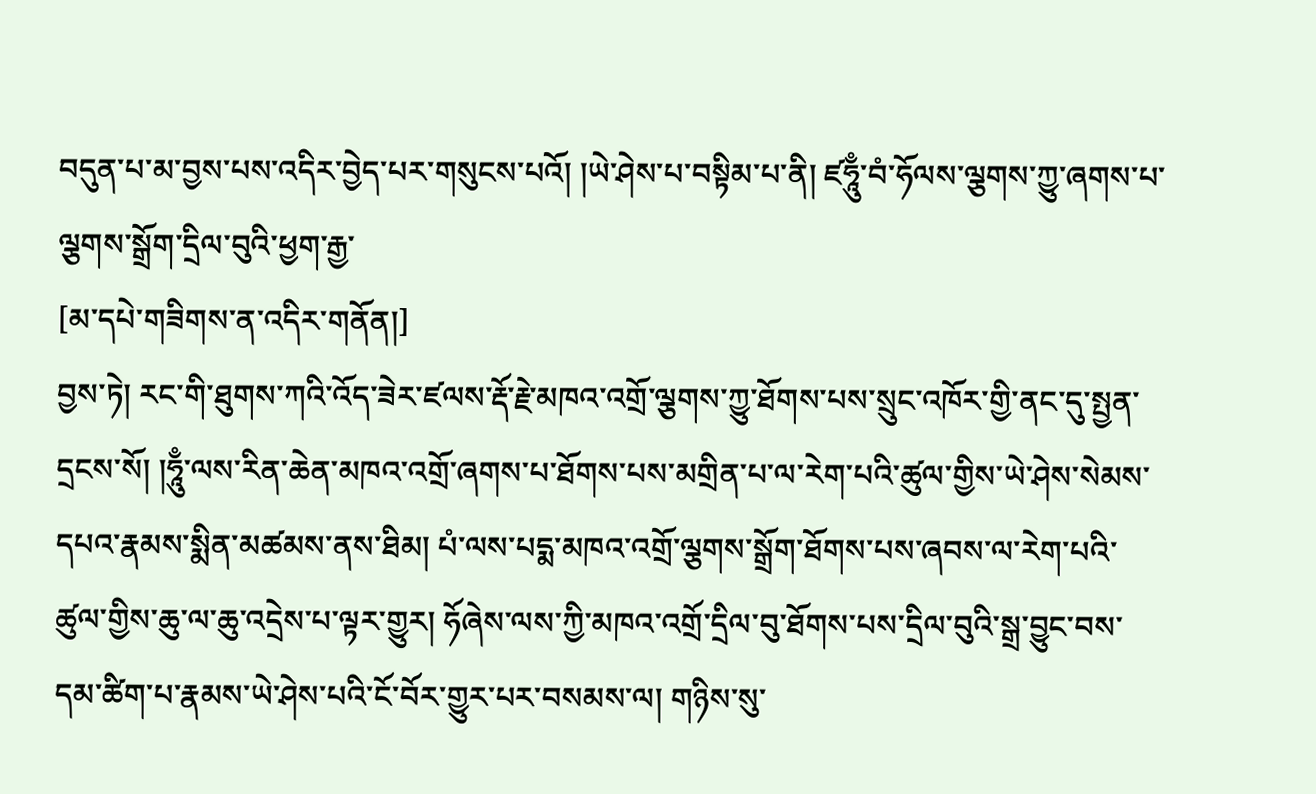བདུན་པ་མ་བྱས་པས་འདིར་བྱེད་པར་གསུངས་པའོ། །ཡེ་ཤེས་པ་བསྟིམ་པ་ནི། ཛཧཱུྃ་བཾ་ཧོལས་ལྕགས་ཀྱུ་ཞགས་པ་ལྕགས་སྒྲོག་དྲིལ་བུའི་ཕྱག་རྒྱ་
[མ་དཔེ་གཟིགས་ན་འདིར་གནོན།]
བྱས་ཏེ། རང་གི་ཐུགས་ཀའི་འོད་ཟེར་ཛལས་རྡོ་རྗེ་མཁའ་འགྲོ་ལྕགས་ཀྱུ་ཐོགས་པས་སྲུང་འཁོར་གྱི་ནང་དུ་སྤྱན་དྲངས་སོ། །ཧཱུྃ་ལས་རིན་ཆེན་མཁའ་འགྲོ་ཞགས་པ་ཐོགས་པས་མགྲིན་པ་ལ་རེག་པའི་ཚུལ་གྱིས་ཡེ་ཤེས་སེམས་དཔའ་རྣམས་སྨིན་མཚམས་ནས་ཐིམ། པཾ་ལས་པདྨ་མཁའ་འགྲོ་ལྕགས་སྒྲོག་ཐོགས་པས་ཞབས་ལ་རེག་པའི་ཚུལ་གྱིས་ཆུ་ལ་ཆུ་འདྲེས་པ་ལྟར་གྱུར། ཧོཞེས་ལས་ཀྱི་མཁའ་འགྲོ་དྲིལ་བུ་ཐོགས་པས་དྲིལ་བུའི་སྒྲ་བྱུང་བས་དམ་ཚིག་པ་རྣམས་ཡེ་ཤེས་པའི་ངོ་བོར་གྱུར་པར་བསམས་ལ། གཉིས་སུ་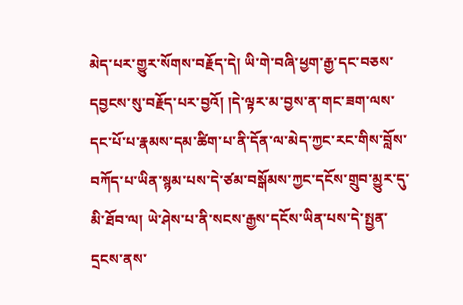མེད་པར་གྱུར་སོགས་བརྗོད་དེ། ཡི་གེ་བཞི་ཕྱག་རྒྱ་དང་བཅས་དབྱངས་སུ་བརྗོད་པར་བྱའོ། །དེ་ལྟར་མ་བྱས་ན་གང་ཟག་ལས་དང་པོ་པ་རྣམས་དམ་ཚིག་པ་ནི་དོན་ལ་མེད་ཀྱང་རང་གིས་བློས་བཀོད་པ་ཡིན་སྙམ་པས་དེ་ཙམ་བསྒོམས་ཀྱང་དངོས་གྲུབ་མྱུར་དུ་མི་ཐོབ་ལ། ཡེ་ཤེས་པ་ནི་སངས་རྒྱས་དངོས་ཡིན་པས་དེ་སྤྱན་དྲངས་ནས་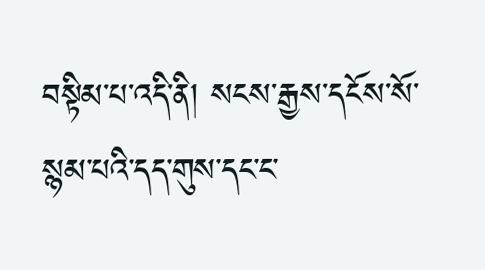བསྟིམ་པ་འདི་ནི། སངས་རྒྱས་དངོས་སོ་སྙམ་པའི་དད་གུས་དང་ང་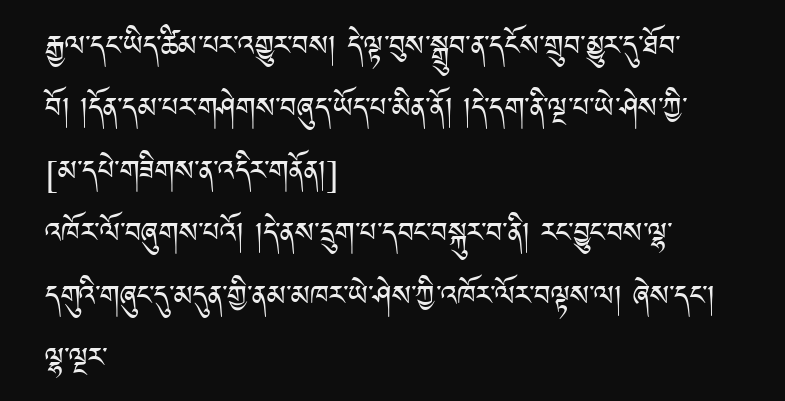རྒྱལ་དང་ཡིད་ཚིམ་པར་འགྱུར་བས། དེ་ལྟ་བུས་སྒྲུབ་ན་དངོས་གྲུབ་མྱུར་དུ་ཐོབ་བོ། །དོན་དམ་པར་གཤེགས་བཞུད་ཡོད་པ་མིན་ནོ། །དེ་དག་ནི་ལྔ་པ་ཡེ་ཤེས་ཀྱི་
[མ་དཔེ་གཟིགས་ན་འདིར་གནོན།]
འཁོར་ལོ་བཞུགས་པའོ། །དེ་ནས་དྲུག་པ་དབང་བསྐུར་བ་ནི། རང་བྱུང་བས་ལྷ་དགུའི་གཞུང་དུ་མདུན་གྱི་ནམ་མཁར་ཡེ་ཤེས་ཀྱི་འཁོར་ལོར་བལྟས་ལ། ཞེས་དང་། ལྷ་ལྔར་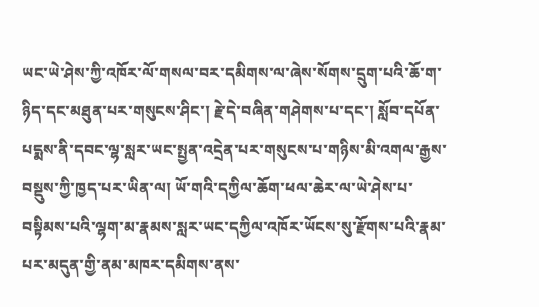ཡང་ཡེ་ཤེས་ཀྱི་འཁོར་ལོ་གསལ་བར་དམིགས་ལ་ཞེས་སོགས་དྲུག་པའི་ཆོ་ག་ཉིད་དང་མཐུན་པར་གསུངས་ཤིང་། རྗེ་དེ་བཞིན་གཤེགས་པ་དང་། སློབ་དཔོན་པདྨས་ནི་དབང་ལྷ་སླར་ཡང་སྤྱན་འདྲེན་པར་གསུངས་པ་གཉིས་མི་འགལ་རྒྱས་བསྡུས་ཀྱི་ཁྱད་པར་ཡིན་ལ། ཡོ་གའི་དཀྱིལ་ཆོག་ཕལ་ཆེར་ལ་ཡེ་ཤེས་པ་བསྟིམས་པའི་ལྷག་མ་རྣམས་སླར་ཡང་དཀྱིལ་འཁོར་ཡོངས་སུ་རྫོགས་པའི་རྣམ་པར་མདུན་གྱི་ནམ་མཁར་དམིགས་ནས་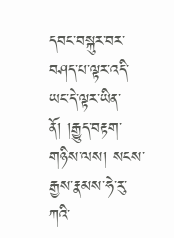དབང་བསྐུར་བར་བཤད་པ་ལྟར་འདི་ཡང་དེ་ལྟར་ཡིན་ནོ། །རྒྱུད་བརྟག་གཉིས་ལས། སངས་རྒྱས་རྣམས་ཧེ་རུ་ཀའི་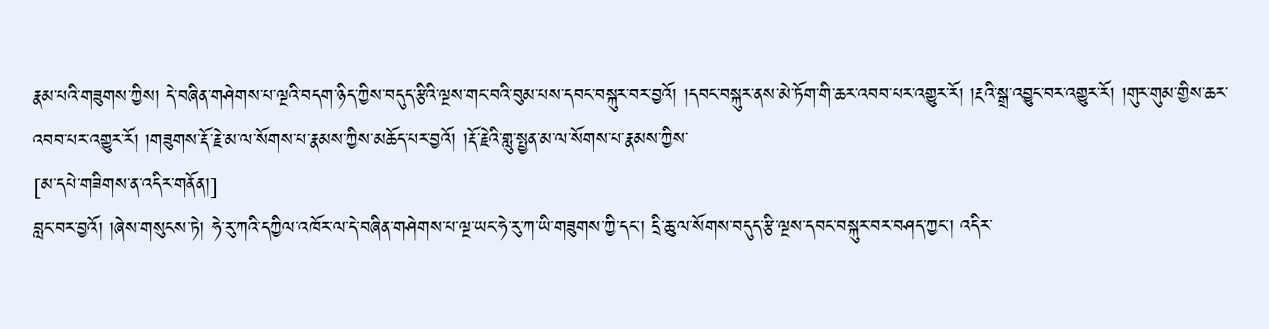རྣམ་པའི་གཟུགས་ཀྱིས། དེ་བཞིན་གཤེགས་པ་ལྔའི་བདག་ཉིད་ཀྱིས་བདུད་རྩིའི་ལྔས་གང་བའི་བུམ་པས་དབང་བསྐུར་བར་བྱའོ། །དབང་བསྐུར་ནས་མེ་ཏོག་གི་ཆར་འབབ་པར་འགྱུར་རོ། །རྔའི་སྒྲ་འབྱུང་བར་འགྱུར་རོ། །གུར་གུམ་གྱིས་ཆར་འབབ་པར་འགྱུར་རོ། །གཟུགས་རྡོ་རྗེ་མ་ལ་སོགས་པ་རྣམས་ཀྱིས་མཆོད་པར་བྱའོ། །རྡོ་རྗེའི་གླུ་སྤྱན་མ་ལ་སོགས་པ་རྣམས་ཀྱིས་
[མ་དཔེ་གཟིགས་ན་འདིར་གནོན།]
བླང་བར་བྱའོ། །ཞེས་གསུངས་ཏེ། ཧེ་རུ་ཀའི་དཀྱིལ་འཁོར་ལ་དེ་བཞིན་གཤེགས་པ་ལྔ་ཡང་ཧེ་རུ་ཀ་ཡི་གཟུགས་ཀྱི་དང་། དྲི་ཆུ་ལ་སོགས་བདུད་རྩི་ལྔས་དབང་བསྐུར་བར་བཤད་ཀྱང་། འདིར་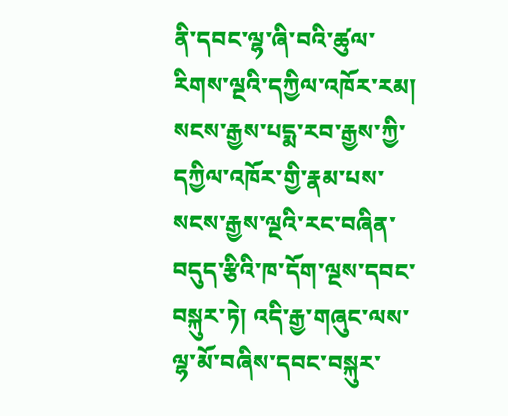ནི་དབང་ལྷ་ཞི་བའི་ཚུལ་རིགས་ལྔའི་དཀྱིལ་འཁོར་རམ། སངས་རྒྱས་པདྨ་རབ་རྒྱས་ཀྱི་དཀྱིལ་འཁོར་གྱི་རྣམ་པས་སངས་རྒྱས་ལྔའི་རང་བཞིན་བདུད་རྩིའི་ཁ་དོག་ལྔས་དབང་བསྐུར་ཏེ། འདི་རྒྱ་གཞུང་ལས་ལྷ་མོ་བཞིས་དབང་བསྐུར་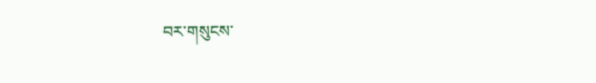བར་གསུངས་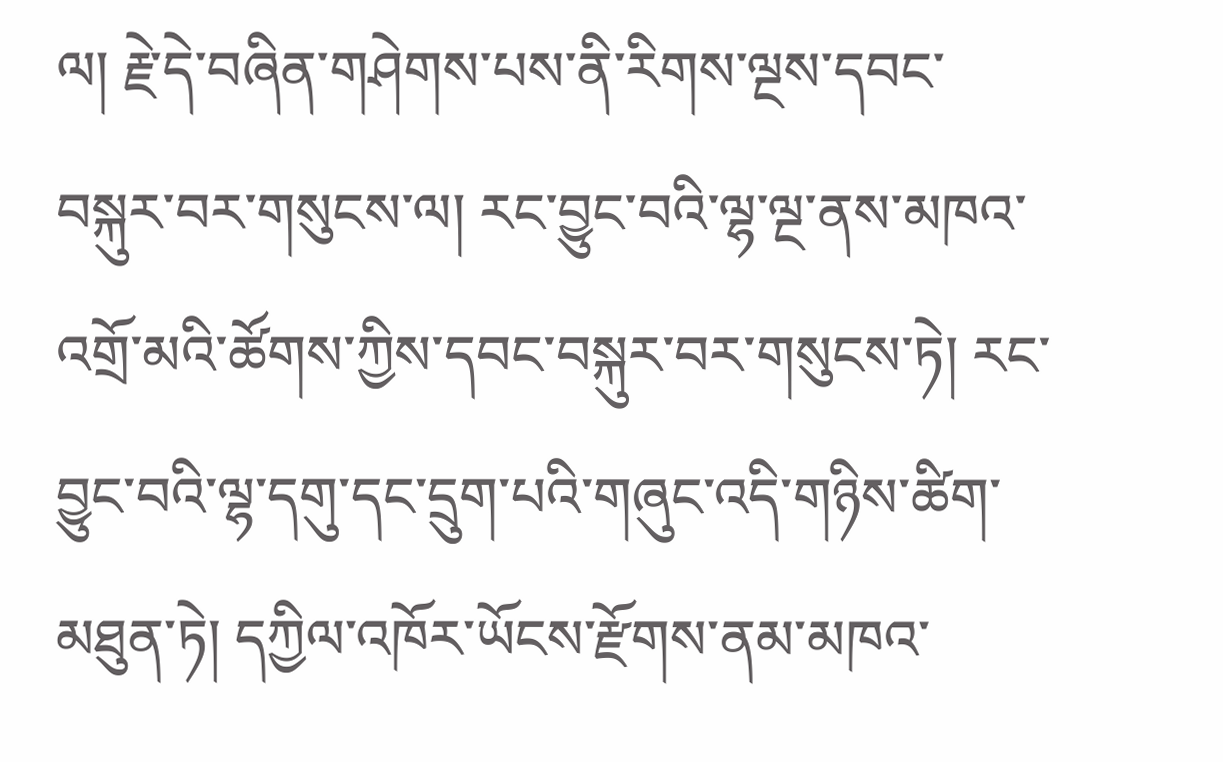ལ། རྗེ་དེ་བཞིན་གཤེགས་པས་ནི་རིགས་ལྔས་དབང་བསྐུར་བར་གསུངས་ལ། རང་བྱུང་བའི་ལྷ་ལྔ་ནས་མཁའ་འགྲོ་མའི་ཚོགས་ཀྱིས་དབང་བསྐུར་བར་གསུངས་ཏེ། རང་བྱུང་བའི་ལྷ་དགུ་དང་དྲུག་པའི་གཞུང་འདི་གཉིས་ཚིག་མཐུན་ཏེ། དཀྱིལ་འཁོར་ཡོངས་རྫོགས་ནམ་མཁའ་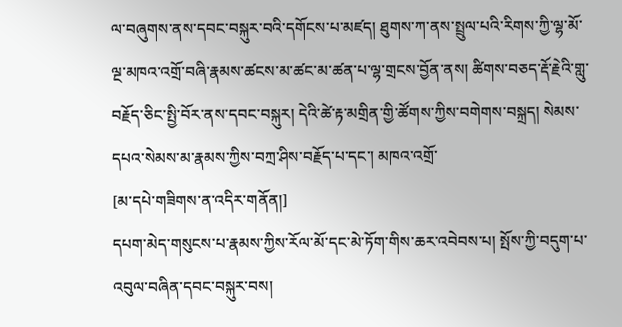ལ་བཞུགས་ནས་དབང་བསྐུར་བའི་དགོངས་པ་མཛད། ཐུགས་ཀ་ནས་སྤྲུལ་པའི་རིགས་ཀྱི་ལྷ་མོ་ལྔ་མཁའ་འགྲོ་བཞི་རྣམས་ཚངས་མ་ཚང་མ་ཚན་པ་ལྷ་གྲངས་བྱོན་ནས། ཚིགས་བཅད་རྡོ་རྗེའི་གླུ་བརྗོད་ཅིང་སྤྱི་བོར་ནས་དབང་བསྐུར། དེའི་ཚེ་རྟ་མགྲིན་གྱི་ཚོགས་ཀྱིས་བགེགས་བསྐྲད། སེམས་དཔའ་སེམས་མ་རྣམས་ཀྱིས་བཀྲ་ཤིས་བརྗོད་པ་དང་། མཁའ་འགྲོ་
[མ་དཔེ་གཟིགས་ན་འདིར་གནོན།]
དཔག་མེད་གསུངས་པ་རྣམས་ཀྱིས་རོལ་མོ་དང་མེ་ཏོག་གིས་ཆར་འབེབས་པ། སྤོས་ཀྱི་བདུག་པ་འབུལ་བཞིན་དབང་བསྐུར་བས།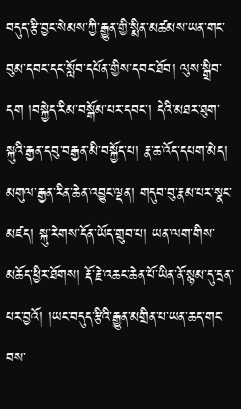བདུད་རྩི་བྱང་སེམས་ཀྱི་རྒྱུན་གྱི་སྨིན་མཚམས་ཡན་གང་བུམ་དབང་དང་སློབ་དཔོན་གྱིས་དབང་ཐོབ། ལུས་སྒྲིབ་དག །བསྐྱེད་རིམ་བསྒོམ་པར་དབང་། དེའི་མཐར་ཐུག་སྐུའི་རྒྱན་དབུ་བརྒྱན་མི་བསྐྱོད་པ། རྣ་ཆ་འོད་དཔག་མེད། མགུལ་རྒྱན་རིན་ཆེན་འབྱུང་ལྡན། གདུབ་བུ་རྣམ་པར་སྣང་མཛད། སྐུ་རེགས་དོན་ཡོད་གྲུབ་པ། ཡན་ལག་གིས་མཆོད་ཕྱིར་ཐོགས། རྡོ་རྗེ་འཆང་ཆེན་པོ་ཡིན་ནོ་སྙམ་དུ་དྲན་པར་བྱའོ། །ཡང་བདུད་རྩིའི་རྒྱུན་མགྲིན་པ་ཡན་ཆད་གང་བས་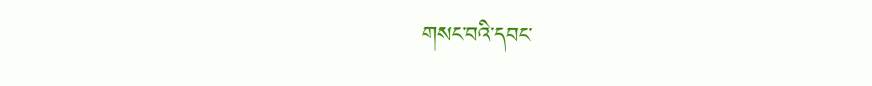གསང་བའི་དབང་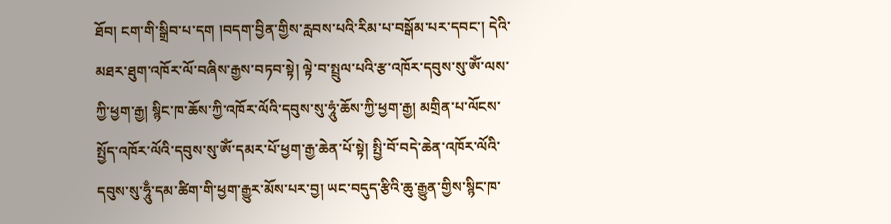ཐོབ། ངག་གི་སྒྲིབ་པ་དག །བདག་བྱིན་གྱིས་རླབས་པའི་རིམ་པ་བསྒོམ་པར་དབང་། དེའི་མཐར་ཐུག་འཁོར་ལོ་བཞིས་རྒྱས་བཏབ་སྟེ། ལྟེ་བ་སྤྲུལ་པའི་རྩ་འཁོར་དབུས་སུ་ཨོཾ་ལས་ཀྱི་ཕྱག་རྒྱ། སྙིང་ཁ་ཆོས་ཀྱི་འཁོར་ལོའི་དབུས་སུ་ཧཱུཾ་ཆོས་ཀྱི་ཕྱག་རྒྱ། མགྲིན་པ་ལོངས་སྤྱོད་འཁོར་ལོའི་དབུས་སུ་ཨོཾ་དམར་པོ་ཕྱག་རྒྱ་ཆེན་པོ་སྟེ། སྤྱི་བོ་བདེ་ཆེན་འཁོར་ལོའི་དབུས་སུ་ཧཱུྃ་དམ་ཚིག་གི་ཕྱག་རྒྱུར་མོས་པར་བྱ། ཡང་བདུད་རྩིའི་ཆུ་རྒྱུན་གྱིས་སྙིང་ཁ་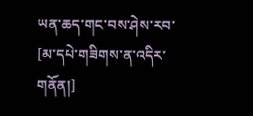ཡན་ཆད་གང་བས་ཤེས་རབ་
[མ་དཔེ་གཟིགས་ན་འདིར་གནོན།]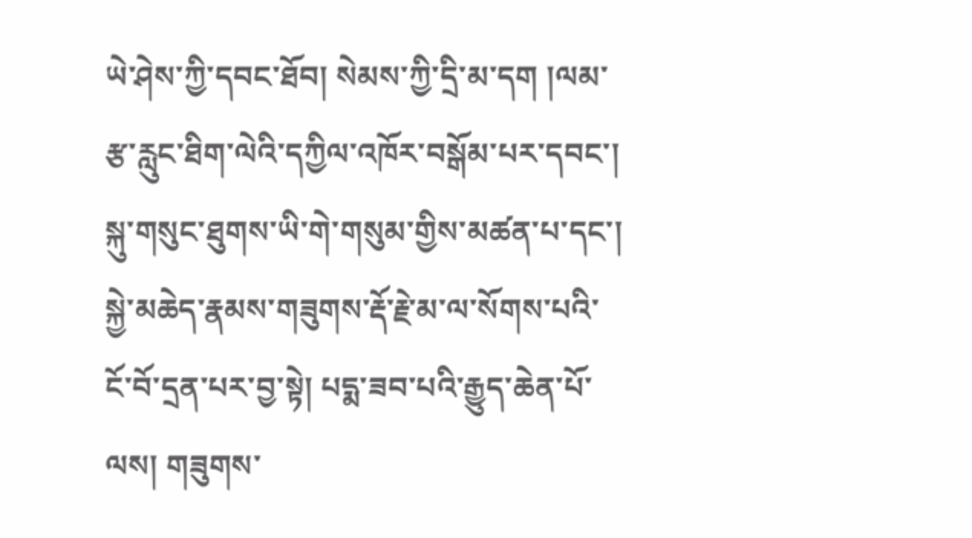ཡེ་ཤེས་ཀྱི་དབང་ཐོབ། སེམས་ཀྱི་དྲི་མ་དག །ལམ་རྩ་རླུང་ཐིག་ལེའི་དཀྱིལ་འཁོར་བསྒོམ་པར་དབང་། སྐུ་གསུང་ཐུགས་ཡི་གེ་གསུམ་གྱིས་མཚན་པ་དང་། སྐྱེ་མཆེད་རྣམས་གཟུགས་རྡོ་རྗེ་མ་ལ་སོགས་པའི་ངོ་བོ་དྲན་པར་བྱ་སྟེ། པདྨ་ཟབ་པའི་རྒྱུད་ཆེན་པོ་ལས། གཟུགས་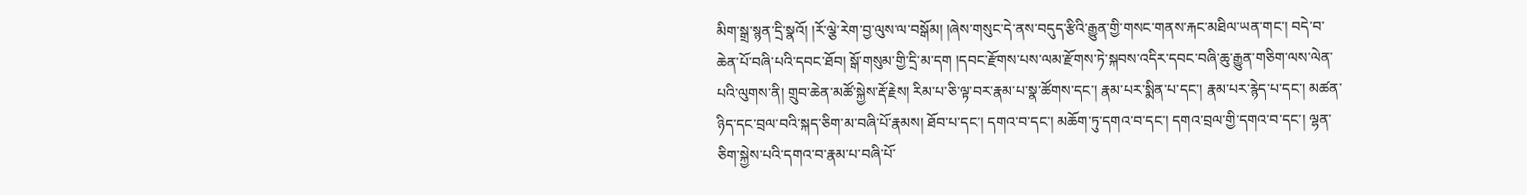མིག་སྒྲ་སྙན་དྲི་སྣའོ། །རོ་ལྕེ་རེག་བྱ་ལུས་ལ་བསྒོམ། །ཞེས་གསུང་དེ་ནས་བདུད་རྩིའི་རྒྱུན་གྱི་གསང་གནས་རྐང་མཐིལ་ཡན་གང་། བདེ་བ་ཆེན་པོ་བཞི་པའི་དབང་ཐོབ། སྒོ་གསུམ་གྱི་དྲི་མ་དག །དབང་རྫོགས་པས་ལམ་རྫོགས་ཏེ་སྐབས་འདིར་དབང་བཞི་ཆུ་རྒྱུན་གཅིག་ལས་ལེན་པའི་ལུགས་ནི། གྲུབ་ཆེན་མཚོ་སྐྱེས་རྡོ་རྗེས། རིམ་པ་ཅི་ལྟ་བར་རྣམ་པ་སྣ་ཚོགས་དང་། རྣམ་པར་སྨིན་པ་དང་། རྣམ་པར་རྙེད་པ་དང་། མཚན་ཉིད་དང་བྲལ་བའི་སྐད་ཅིག་མ་བཞི་པོ་རྣམས། ཐོབ་པ་དང་། དགའ་བ་དང་། མཆོག་ཏུ་དགའ་བ་དང་། དགའ་བྲལ་གྱི་དགའ་བ་དང་། ལྷན་ཅིག་སྐྱེས་པའི་དགའ་བ་རྣམ་པ་བཞི་པོ་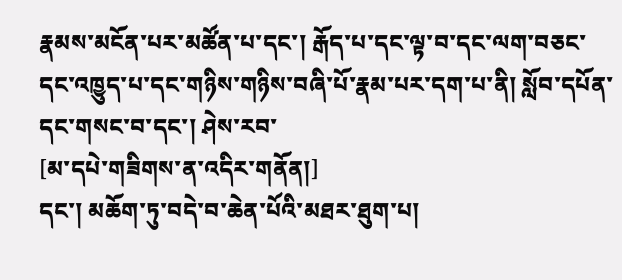རྣམས་མངོན་པར་མཚོན་པ་དང་། རྒོད་པ་དང་ལྟ་བ་དང་ལག་བཅང་དང་འཁྱུད་པ་དང་གཉིས་གཉིས་བཞི་པོ་རྣམ་པར་དག་པ་ནི། སློབ་དཔོན་དང་གསང་བ་དང་། ཤེས་རབ་
[མ་དཔེ་གཟིགས་ན་འདིར་གནོན།]
དང་། མཆོག་ཏུ་བདེ་བ་ཆེན་པོའི་མཐར་ཐུག་པ།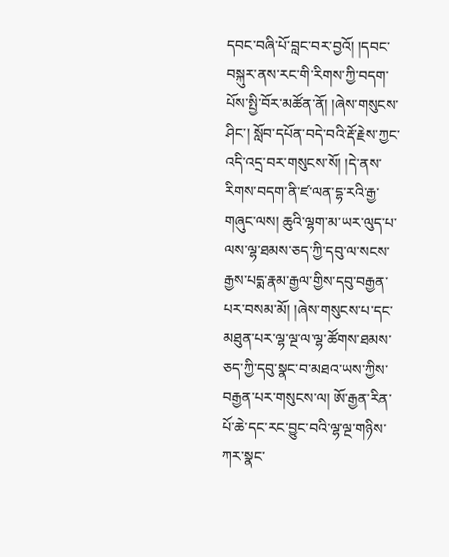དབང་བཞི་པོ་བླང་བར་བྱའོ། །དབང་བསྐུར་ནས་རང་གི་རིགས་ཀྱི་བདག་པོས་སྤྱི་བོར་མཚོན་ནོ། །ཞེས་གསུངས་ཤིང་། སློབ་དཔོན་བདེ་བའི་རྡོ་རྗེས་ཀྱང་འདི་འདྲ་བར་གསུངས་སོ། །དེ་ནས་རིགས་བདག་ནི་ཛ་ལན་དྷ་རའི་རྒྱ་གཞུང་ལས། ཆུའི་ལྷག་མ་ཡར་ལུད་པ་ལས་ལྷ་ཐམས་ཅད་ཀྱི་དབུ་ལ་སངས་རྒྱས་པདྨ་རྣམ་རྒྱལ་གྱིས་དབུ་བརྒྱན་པར་བསམ་མོ། །ཞེས་གསུངས་པ་དང་མཐུན་པར་ལྷ་ལྔ་ལ་ལྷ་ཚོགས་ཐམས་ཅད་ཀྱི་དབུ་སྣང་བ་མཐའ་ཡས་ཀྱིས་བརྒྱན་པར་གསུངས་ལ། ཨོ་རྒྱན་རིན་པོ་ཆེ་དང་རང་བྱུང་བའི་ལྷ་ལྔ་གཉིས་ཀར་སྣང་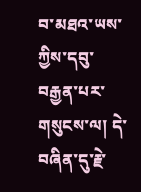བ་མཐའ་ཡས་ཀྱིས་དབུ་བརྒྱན་པར་གསུངས་ལ། དེ་བཞིན་དུ་རྗེ་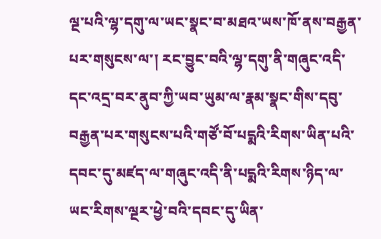ལྔ་པའི་ལྷ་དགུ་ལ་ཡང་སྣང་བ་མཐའ་ཡས་ཁོ་ནས་བརྒྱན་པར་གསུངས་ལ་། རང་བྱུང་བའི་ལྷ་དགུ་ནི་གཞུང་འདི་དང་འདྲ་བར་ནུབ་ཀྱི་ཡབ་ཡུམ་ལ་རྣམ་སྣང་གིས་དབུ་བརྒྱན་པར་གསུངས་པའི་གཙོ་བོ་པདྨའི་རིགས་ཡིན་པའི་དབང་དུ་མཛད་ལ་གཞུང་འདི་ནི་པདྨའི་རིགས་ཉིད་ལ་ཡང་རིགས་ལྔར་ཕྱེ་བའི་དབང་དུ་ཡིན་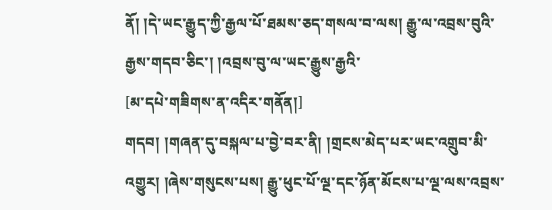ནོ། །དེ་ཡང་རྒྱུད་ཀྱི་རྒྱལ་པོ་ཐམས་ཅད་གསལ་བ་ལས། རྒྱུ་ལ་འབྲས་བུའི་རྒྱས་གདབ་ཅིང་། །འབྲས་བུ་ལ་ཡང་རྒྱུས་རྒྱའི་
[མ་དཔེ་གཟིགས་ན་འདིར་གནོན།]
གདབ། །གཞན་དུ་བསྐལ་པ་བྱེ་བར་ནི། །གྲངས་མེད་པར་ཡང་འགྲུབ་མི་འགྱུར། །ཞེས་གསུངས་པས། རྒྱུ་ཕུང་པོ་ལྔ་དང་ཉོན་མོངས་པ་ལྔ་ལས་འབྲས་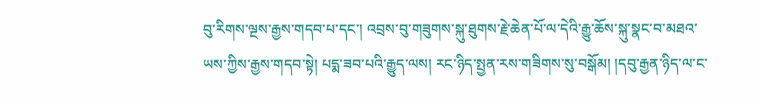བུ་རིགས་ལྔས་རྒྱས་གདབ་པ་དང་། འབྲས་བུ་གཟུགས་སྐུ་ཐུགས་རྗེ་ཆེན་པོ་ལ་དེའི་རྒྱུ་ཆོས་སྐུ་སྣང་བ་མཐའ་ཡས་ཀྱིས་རྒྱས་གདབ་སྟེ། པདྨ་ཟབ་པའི་རྒྱུད་ལས། རང་ཉིད་སྤྱན་རས་གཟིགས་སུ་བསྒོམ། །དབུ་རྒྱན་ཉིད་ལ་ང་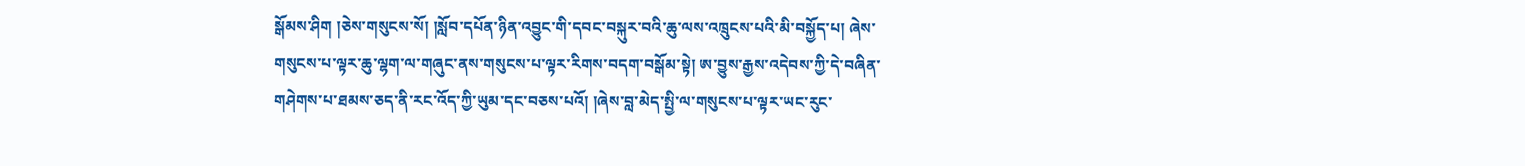སྒོམས་ཤིག །ཅེས་གསུངས་སོ། །སློབ་དཔོན་ཉིན་འབྱུང་གི་དབང་བསྐུར་བའི་ཆུ་ལས་འཁྲུངས་པའི་མི་བསྐྱོད་པ། ཞེས་གསུངས་པ་ལྟར་ཆུ་ལྷག་ལ་གཞུང་ནས་གསུངས་པ་ལྟར་རིགས་བདག་བསྒོམ་སྟེ། ཨ་བྱུས་རྒྱས་འདེབས་ཀྱི་དེ་བཞིན་གཤེགས་པ་ཐམས་ཅད་ནི་རང་འོད་ཀྱི་ཡུམ་དང་བཅས་པའོ། །ཞེས་བླ་མེད་སྤྱི་ལ་གསུངས་པ་ལྟར་ཡང་རུང་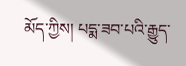མོད་ཀྱིས། པདྨ་ཟབ་པའི་རྒྱུད་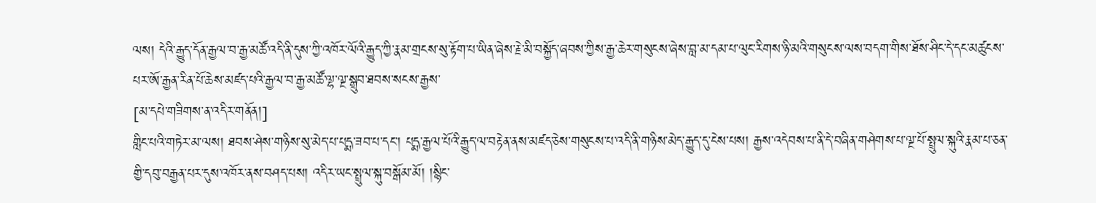ལས། དེའི་རྒྱུད་དོན་རྒྱལ་བ་རྒྱ་མཚོ་འདི་ནི་དུས་ཀྱི་འཁོར་ལོའི་རྒྱུད་ཀྱི་རྣམ་གྲངས་སུ་རྟོག་པ་ཡིན་ཞེས་རྗེ་མི་བསྐྱོད་ཞབས་ཀྱིས་རྒྱ་ཆེར་གསུངས་ཞེས་བླ་མ་དམ་པ་ལུང་རིགས་ཉི་མའི་གསུངས་ལས་བདག་གིས་ཐོས་ཤིང་དེ་དང་མཚུངས་པར་ཨོ་རྒྱན་རིན་པོ་ཆེས་མཛད་པའི་རྒྱལ་བ་རྒྱ་མཚོ་ལྷ་ལྔ་སྒྲུབ་ཐབས་སངས་རྒྱས་
[མ་དཔེ་གཟིགས་ན་འདིར་གནོན།]
གླིང་པའི་གཏེར་མ་ལས། ཐབས་ཤེས་གཉིས་སུ་མེད་པ་པདྨ་ཟབ་པ་དང་། པདྨ་རྒྱལ་པོའི་རྒྱུད་ལ་བརྟེན་ནས་མཛད་ཅེས་གསུངས་པ་འདི་ནི་གཉིས་མེད་རྒྱུད་དུ་ངེས་པས། རྒྱས་འདེབས་པ་ནི་དེ་བཞིན་གཤེགས་པ་ལྔ་པོ་སྤྲུལ་སྐུའི་རྣམ་པ་ཅན་གྱི་དབུ་བརྒྱན་པར་དུས་འཁོར་ནས་བཤད་པས། འདིར་ཡང་སྤྲུལ་སྐུ་བསྒོམ་མོ། །སྙིང་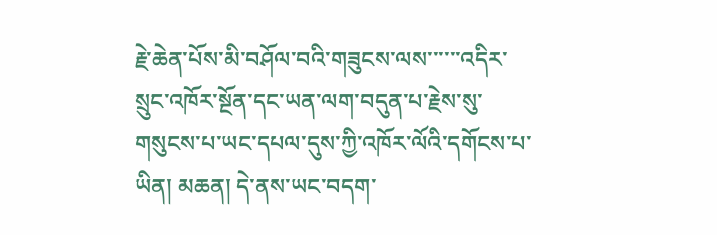རྗེ་ཆེན་པོས་མི་བཤོལ་བའི་གཟུངས་ལས་་་་་་འདིར་སྲུང་འཁོར་སྔོན་དང་ཡན་ལག་བདུན་པ་རྗེས་སུ་གསུངས་པ་ཡང་དཔལ་དུས་ཀྱི་འཁོར་ལོའི་དགོངས་པ་ཡིན། མཆན། དེ་ནས་ཡང་བདག་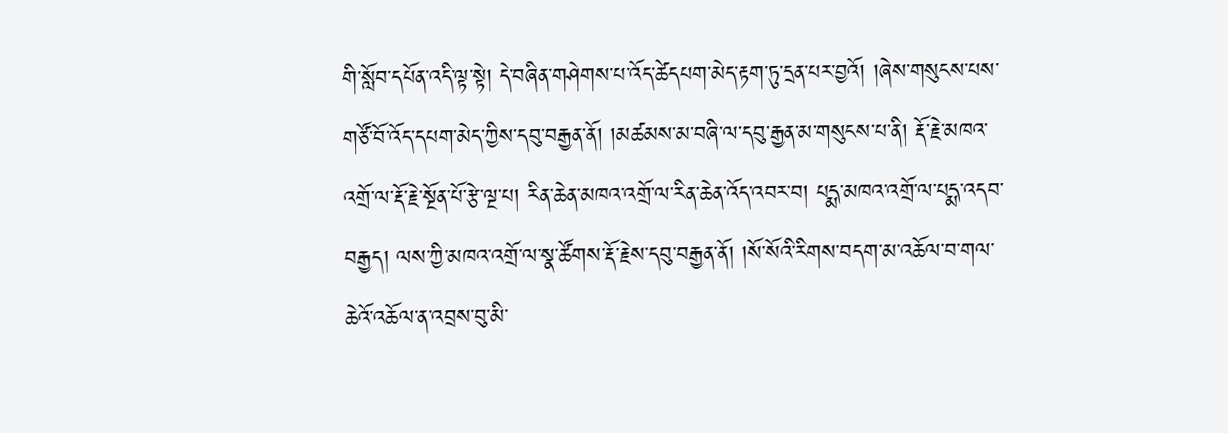གི་སློབ་དཔོན་འདི་ལྟ་སྟེ། དེ་བཞིན་གཤེགས་པ་འོད་ཚེདཔག་མེད་རྟག་ཏུ་དྲན་པར་བྱའོ། །ཞེས་གསུངས་པས་གཙོ་བོ་འོད་དཔག་མེད་ཀྱིས་དབུ་བརྒྱན་ནོ། །མཚམས་མ་བཞི་ལ་དབུ་རྒྱན་མ་གསུངས་པ་ནི། རྡོ་རྗེ་མཁའ་འགྲོ་ལ་རྡོ་རྗེ་སྔོན་པོ་རྩེ་ལྔ་པ། རིན་ཆེན་མཁའ་འགྲོ་ལ་རིན་ཆེན་འོད་འབར་བ། པདྨ་མཁའ་འགྲོ་ལ་པདྨ་འདབ་བརྒྱད། ལས་ཀྱི་མཁའ་འགྲོ་ལ་སྣ་ཚོགས་རྡོ་རྗེས་དབུ་བརྒྱན་ནོ། །སོ་སོའི་རིགས་བདག་མ་འཆོལ་བ་གལ་ཆེའོ་འཆོལ་ན་འབྲས་བུ་མི་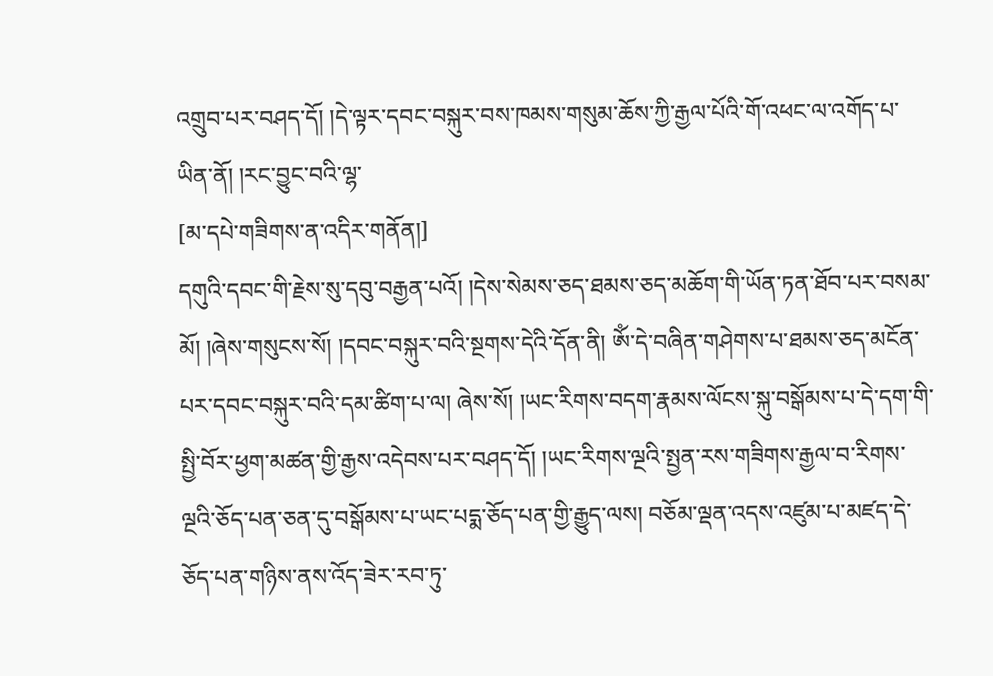འགྲུབ་པར་བཤད་དོ། །དེ་ལྟར་དབང་བསྐུར་བས་ཁམས་གསུམ་ཆོས་ཀྱི་རྒྱལ་པོའི་གོ་འཕང་ལ་འགོད་པ་ཡིན་ནོ། །རང་བྱུང་བའི་ལྷ་
[མ་དཔེ་གཟིགས་ན་འདིར་གནོན།]
དགུའི་དབང་གི་རྗེས་སུ་དབུ་བརྒྱན་པའོ། །དེས་སེམས་ཅད་ཐམས་ཅད་མཆོག་གི་ཡོན་ཏན་ཐོབ་པར་བསམ་མོ། །ཞེས་གསུངས་སོ། །དབང་བསྐུར་བའི་སྔགས་དེའི་དོན་ནི། ཨོཾ་དེ་བཞིན་གཤེགས་པ་ཐམས་ཅད་མངོན་པར་དབང་བསྐུར་བའི་དམ་ཚིག་པ་ལ། ཞེས་སོ། །ཡང་རིགས་བདག་རྣམས་ལོངས་སྐུ་བསྒོམས་པ་དེ་དག་གི་སྤྱི་བོར་ཕྱག་མཚན་གྱི་རྒྱས་འདེབས་པར་བཤད་དོ། །ཡང་རིགས་ལྔའི་སྤྱན་རས་གཟིགས་རྒྱལ་བ་རིགས་ལྔའི་ཅོད་པན་ཅན་དུ་བསྒོམས་པ་ཡང་པདྨ་ཅོད་པན་གྱི་རྒྱུད་ལས། བཅོམ་ལྡན་འདས་འཛུམ་པ་མཛད་དེ་ཅོད་པན་གཉིས་ནས་འོད་ཟེར་རབ་ཏུ་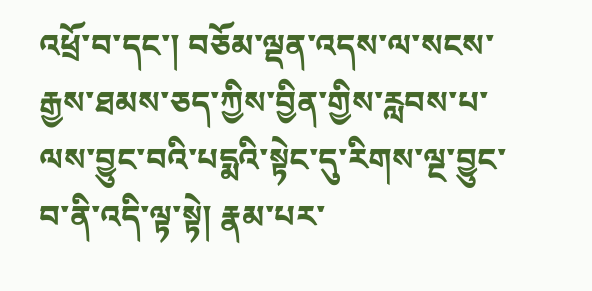འཕྲོ་བ་དང་། བཅོམ་ལྡན་འདས་ལ་སངས་རྒྱས་ཐམས་ཅད་ཀྱིས་བྱིན་གྱིས་རླབས་པ་ལས་བྱུང་བའི་པདྨའི་སྟེང་དུ་རིགས་ལྔ་བྱུང་བ་ནི་འདི་ལྟ་སྟེ། རྣམ་པར་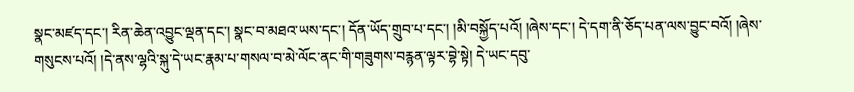སྣང་མཛད་དང་། རིན་ཆེན་འབྱུང་ལྡན་དང་། སྣང་བ་མཐའ་ཡས་དང་། དོན་ཡོད་གྲུབ་པ་དང་། །མི་བསྐྱོད་པའོ། །ཞེས་དང་། དེ་དག་ནི་ཅོད་པན་ལས་བྱུང་བའོ། །ཞེས་གསུངས་པའོ། །དེ་ནས་ལྷའི་སྐུ་དེ་ཡང་རྣམ་པ་གསལ་བ་མེ་ལོང་ནང་གི་གཟུགས་བརྙན་ལྟར་བྷེ་སྟེ། དེ་ཡང་དབུ་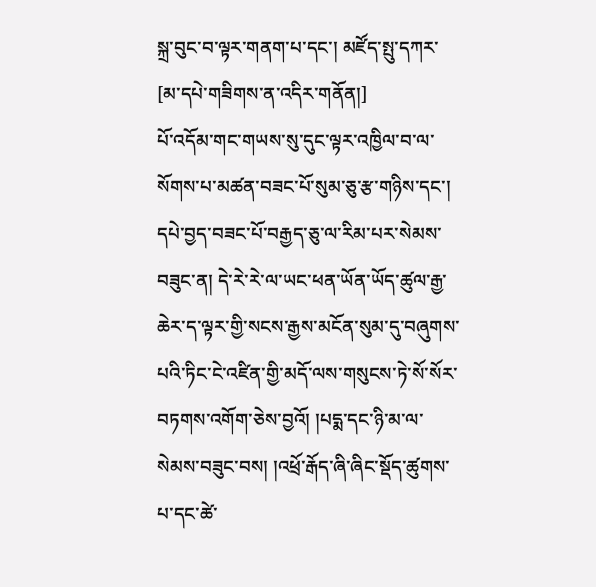སྐྲ་བུང་བ་ལྟར་གནག་པ་དང་། མཛོད་སྤུ་དཀར་
[མ་དཔེ་གཟིགས་ན་འདིར་གནོན།]
པོ་འདོམ་གང་གཡས་སུ་དུང་ལྟར་འཁྱིལ་བ་ལ་སོགས་པ་མཚན་བཟང་པོ་སུམ་ཅུ་རྩ་གཉིས་དང་། དཔེ་བྱད་བཟང་པོ་བརྒྱད་ཅུ་ལ་རིམ་པར་སེམས་བཟུང་ན། དེ་རེ་རེ་ལ་ཡང་ཕན་ཡོན་ཡོད་ཚུལ་རྒྱ་ཆེར་ད་ལྟར་གྱི་སངས་རྒྱས་མངོན་སུམ་དུ་བཞུགས་པའི་ཏིང་ངེ་འཛིན་གྱི་མདོ་ལས་གསུངས་ཏེ་སོ་སོར་བཏགས་འགོག་ཅེས་བྱའོ། །པདྨ་དང་ཉི་མ་ལ་སེམས་བཟུང་བས། །འཕྲོ་རྒོད་ཞི་ཞིང་སྡོད་ཚུགས་པ་དང་ཚེ་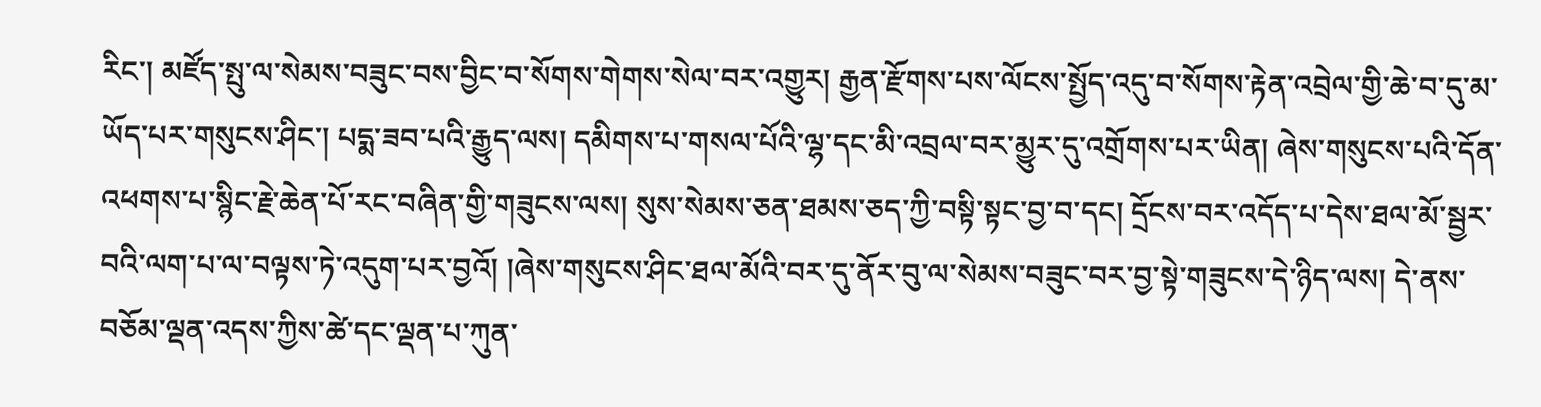རིང་། མཛོད་སྤུ་ལ་སེམས་བཟུང་བས་བྱིང་བ་སོགས་གེགས་སེལ་བར་འགྱུར། རྒྱན་རྫོགས་པས་ལོངས་སྤྱོད་འདུ་བ་སོགས་རྟེན་འབྲེལ་གྱི་ཆེ་བ་དུ་མ་ཡོད་པར་གསུངས་ཤིང་། པདྨ་ཟབ་པའི་རྒྱུད་ལས། དམིགས་པ་གསལ་པོའི་ལྷ་དང་མི་འབྲལ་བར་མྱུར་དུ་འགྲོགས་པར་ཡིན། ཞེས་གསུངས་པའི་དོན་འཕགས་པ་སྙིང་རྗེ་ཆེན་པོ་རང་བཞིན་གྱི་གཟུངས་ལས། སུས་སེམས་ཅན་ཐམས་ཅད་ཀྱི་བསྟི་སྟང་བྱ་བ་དང། དྲོངས་བར་འདོད་པ་དེས་ཐལ་མོ་སྦྱར་བའི་ལག་པ་ལ་བལྟས་ཏེ་འདུག་པར་བྱའོ། །ཞེས་གསུངས་ཤིང་ཐལ་མོའི་བར་དུ་ནོར་བུ་ལ་སེམས་བཟུང་བར་བྱ་སྟེ་གཟུངས་དེ་ཉིད་ལས། དེ་ནས་བཅོམ་ལྡན་འདས་ཀྱིས་ཚེ་དང་ལྡན་པ་ཀུན་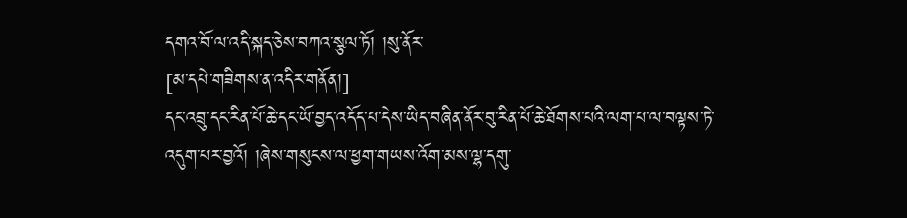དགའ་བོ་ལ་འདི་སྐད་ཅེས་བཀའ་སྩལ་ཏོ། །སུ་ནོར་
[མ་དཔེ་གཟིགས་ན་འདིར་གནོན།]
དང་འབྲུ་དང་རིན་པོ་ཆེ་དང་ཡོ་བྱད་འདོད་པ་དེས་ཡིད་བཞིན་ནོར་བུ་རིན་པོ་ཆེ་ཐོགས་པའི་ལག་པ་ལ་བལྟས་ཏེ་འདུག་པར་བྱའོ། །ཞེས་གསུངས་ལ་ཕྱག་གཡས་འོག་མས་ལྷ་དགུ་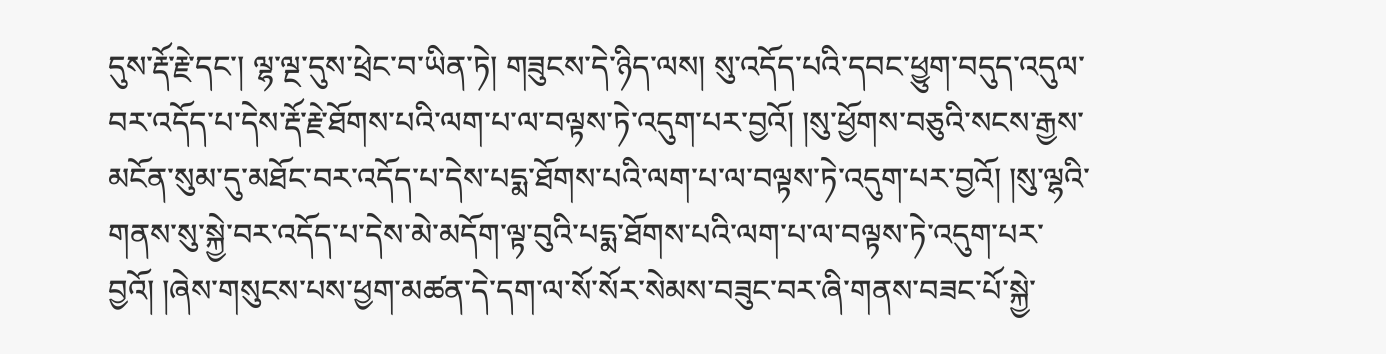དུས་རྡོ་རྗེ་དང་། ལྷ་ལྔ་དུས་ཕྲེང་བ་ཡིན་ཏེ། གཟུངས་དེ་ཉིད་ལས། སུ་འདོད་པའི་དབང་ཕྱུག་བདུད་འདུལ་བར་འདོད་པ་དེས་རྡོ་རྗེ་ཐོགས་པའི་ལག་པ་ལ་བལྟས་ཏེ་འདུག་པར་བྱའོ། །སུ་ཕྱོགས་བཅུའི་སངས་རྒྱས་མངོན་སུམ་དུ་མཐོང་བར་འདོད་པ་དེས་པདྨ་ཐོགས་པའི་ལག་པ་ལ་བལྟས་ཏེ་འདུག་པར་བྱའོ། །སུ་ལྷའི་གནས་སུ་སྐྱེ་བར་འདོད་པ་དེས་མེ་མདོག་ལྟ་བུའི་པདྨ་ཐོགས་པའི་ལག་པ་ལ་བལྟས་ཏེ་འདུག་པར་བྱའོ། །ཞེས་གསུངས་པས་ཕྱག་མཚན་དེ་དག་ལ་སོ་སོར་སེམས་བཟུང་བར་ཞི་གནས་བཟང་པོ་སྐྱེ་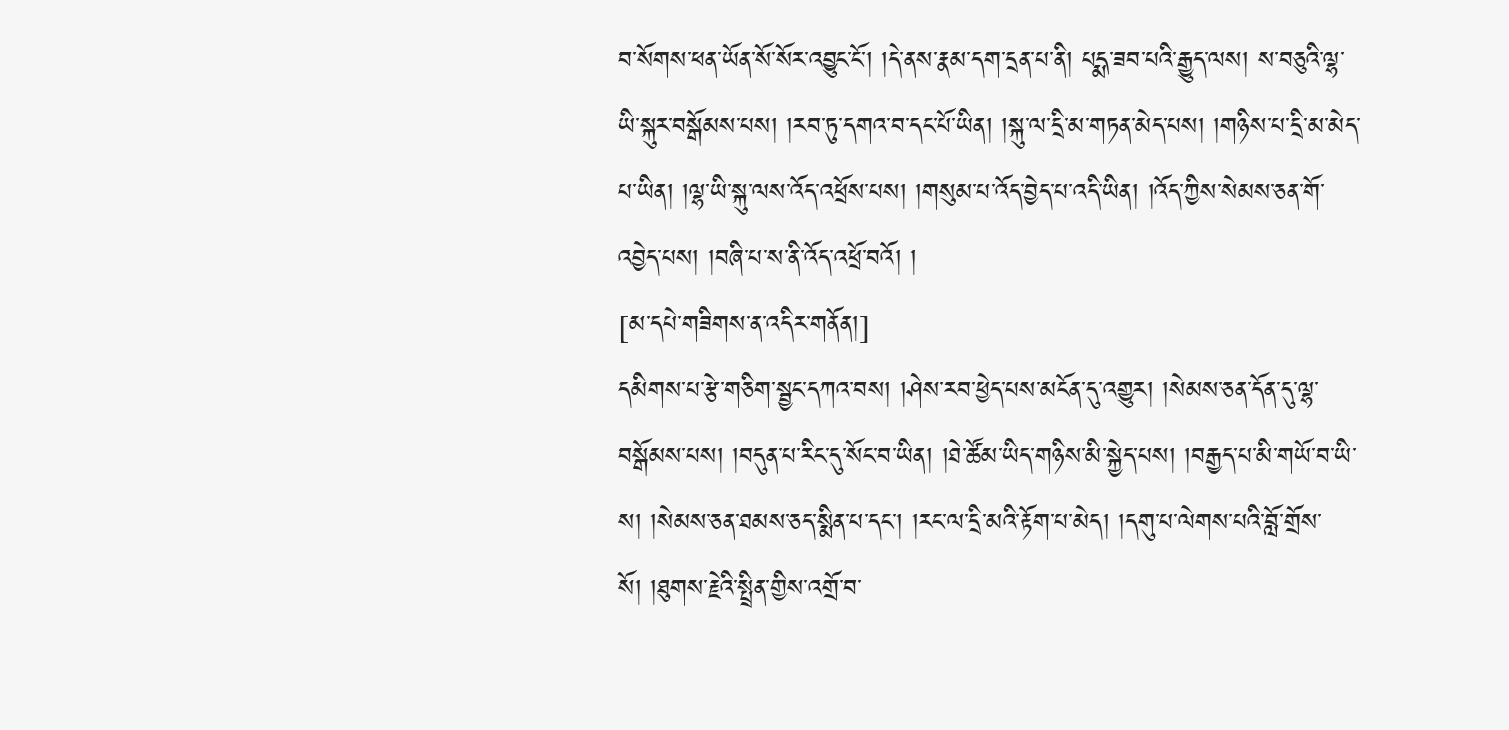བ་སོགས་ཕན་ཡོན་སོ་སོར་འབྱུང་ངོ་། །དེ་ནས་རྣམ་དག་དྲན་པ་ནི། པདྨ་ཟབ་པའི་རྒྱུད་ལས། ས་བཅུའི་ལྷ་ཡི་སྐུར་བསྒོམས་པས། །རབ་ཏུ་དགའ་བ་དང་པོ་ཡིན། །སྐུ་ལ་དྲི་མ་གཏན་མེད་པས། །གཉིས་པ་དྲི་མ་མེད་པ་ཡིན། །ལྷ་ཡི་སྐུ་ལས་འོད་འཕྲོས་པས། །གསུམ་པ་འོད་བྱེད་པ་འདི་ཡིན། །འོད་ཀྱིས་སེམས་ཅན་གོ་འབྱེད་པས། །བཞི་པ་ས་ནི་འོད་འཕྲོ་བའོ། །
[མ་དཔེ་གཟིགས་ན་འདིར་གནོན།]
དམིགས་པ་རྩེ་གཅིག་སྦྱང་དཀའ་བས། །ཤེས་རབ་ཕྱེད་པས་མངོན་དུ་འགྱུར། །སེམས་ཅན་དོན་དུ་ལྷ་བསྒོམས་པས། །བདུན་པ་རིང་དུ་སོང་བ་ཡིན། །ཐེ་ཚོམ་ཡིད་གཉིས་མི་སྐྱེད་པས། །བརྒྱད་པ་མི་གཡོ་བ་ཡི་ས། །སེམས་ཅན་ཐམས་ཅད་སྨིན་པ་དང་། །རང་ལ་དྲི་མའི་རྟོག་པ་མེད། །དགུ་པ་ལེགས་པའི་བློ་གྲོས་སོ། །ཐུགས་རྗེའི་སྤྲིན་གྱིས་འགྲོ་བ་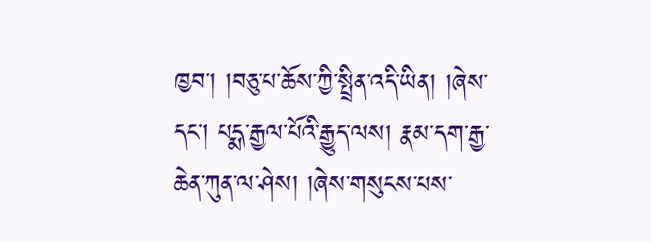ཁྱབ་། །བཅུ་པ་ཆོས་ཀྱི་སྤྲིན་འདི་ཡིན། །ཞེས་དང་། པདྨ་རྒྱལ་པོའི་རྒྱུད་ལས། རྣམ་དག་རྒྱ་ཆེན་ཀུན་ལ་ཤེས། །ཞེས་གསུངས་པས་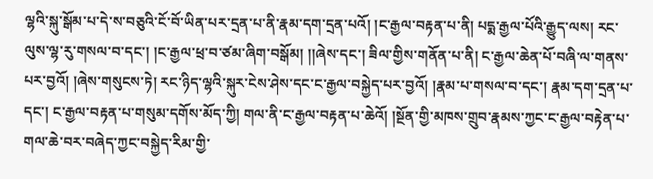ལྷའི་སྐུ་སྒོམ་པ་དེ་ས་བཅུའི་ངོ་བོ་ཡིན་པར་དྲན་པ་ནི་རྣམ་དག་དྲན་པའོ། །ང་རྒྱལ་བརྟན་པ་ནི། པདྨ་རྒྱལ་པོའི་རྒྱུད་ལས། རང་ལུས་ལྷ་རུ་གསལ་བ་དང་། །ང་རྒྱལ་ཕྲ་བ་ཙམ་ཞིག་བསྒོམ། །།ཞེས་དང་། ཟིལ་གྱིས་གནོན་པ་ནི། ང་རྒྱལ་ཆེན་པོ་བཞི་ལ་གནས་པར་བྱའོ། །ཞེས་གསུངས་ཏེ། རང་ཉིད་ལྷའི་སྐུར་ངེས་ཤེས་དང་ང་རྒྱལ་བསྐྱེད་པར་བྱའོ། །རྣམ་པ་གསལ་བ་དང་། རྣམ་དག་དྲན་པ་དང་། ང་རྒྱལ་བརྟན་པ་གསུམ་དགོས་མོད་ཀྱི། གལ་ནི་ང་རྒྱལ་བརྟན་པ་ཆེའོ། །སྔོན་གྱི་མཁས་གྲུབ་རྣམས་ཀྱང་ང་རྒྱལ་བརྟེན་པ་གལ་ཆེ་བར་བཞེད་ཀྱང་བསྐྱེད་རིམ་གྱི་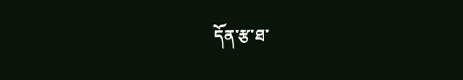དོན་རྩ་ཐ་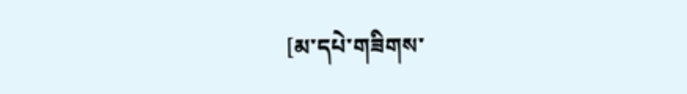[མ་དཔེ་གཟིགས་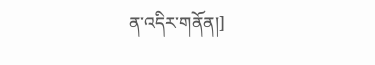ན་འདིར་གནོན།]